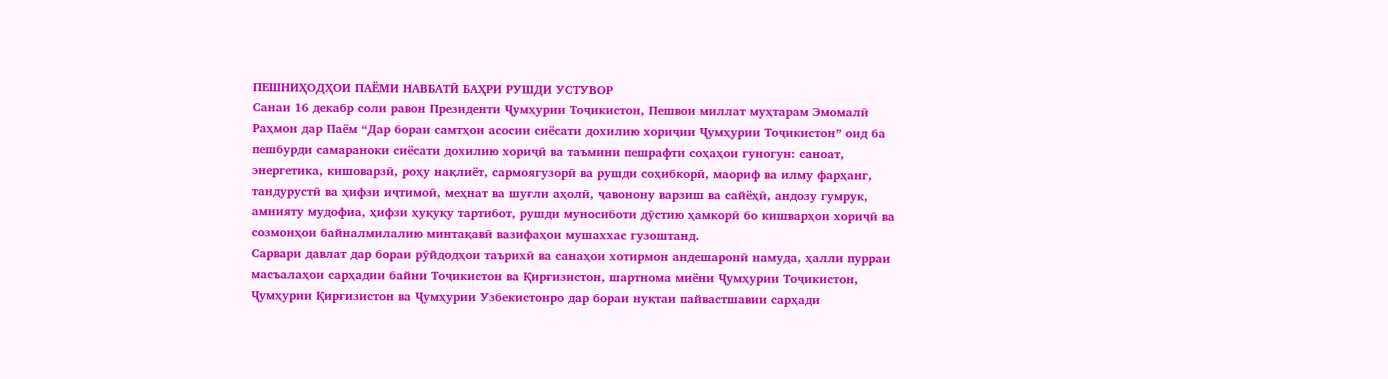ПЕШНИҲОДҲОИ ПАЁМИ НАВБАТӢ БАҲРИ РУШДИ УСТУВОР
Санаи 16 декабр соли равон Президенти Ҷумҳурии Тоҷикистон, Пешвои миллат муҳтарам Эмомалӣ Раҳмон дар Паём “Дар бораи самтҳои асосии сиёсати дохилию хориҷии Ҷумҳурии Тоҷикистон” оид ба пешбурди самараноки сиёсати дохилию хориҷӣ ва таъмини пешрафти соҳаҳои гуногун: саноат, энергетика, кишоварзӣ, роҳу нақлиёт, сармоягузорӣ ва рушди соҳибкорӣ, маориф ва илму фарҳанг, тандурустӣ ва ҳифзи иҷтимоӣ, меҳнат ва шуғли аҳолӣ, ҷавонону варзиш ва сайёҳӣ, андозу гумрук, амнияту мудофиа, ҳифзи ҳуқуқу тартибот, рушди муносиботи дӯстию ҳамкорӣ бо кишварҳои хориҷӣ ва созмонҳои байналмилалию минтақавӣ вазифаҳои мушаххас гузоштанд.
Сарвари давлат дар бораи рӯйдодҳои таърихӣ ва санаҳои хотирмон андешаронӣ намуда, ҳалли пурраи масъалаҳои сарҳадии байни Тоҷикистон ва Қирғизистон, шартнома миёни Ҷумҳурии Тоҷикистон, Ҷумҳурии Қирғизистон ва Ҷумҳурии Узбекистонро дар бораи нуқтаи пайвастшавии сарҳади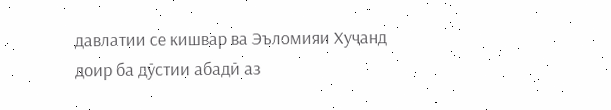давлатии се кишвар ва Эъломияи Хуҷанд доир ба дӯстии абадӣ аз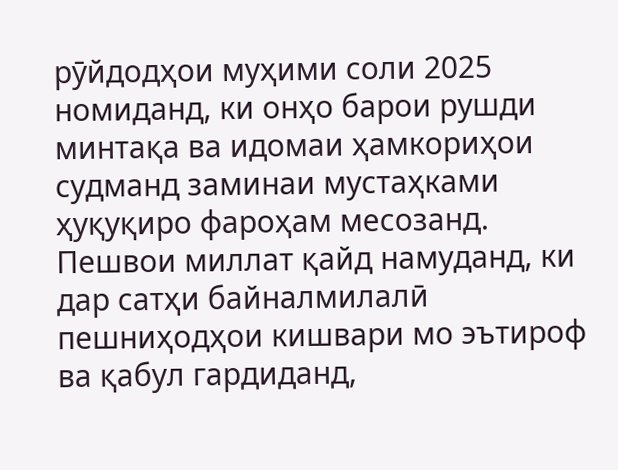рӯйдодҳои муҳими соли 2025 номиданд, ки онҳо барои рушди минтақа ва идомаи ҳамкориҳои судманд заминаи мустаҳками ҳуқуқиро фароҳам месозанд.
Пешвои миллат қайд намуданд, ки дар сатҳи байналмилалӣ пешниҳодҳои кишвари мо эътироф ва қабул гардиданд,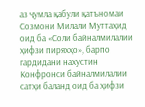аз ҷумла қабули қатъномаи Созмони Милали Муттаҳид оид ба «Соли байналмилалии ҳифзи пиряхҳо», барпо гардидани нахустин Конфронси байналмилалии сатҳи баланд оид ба ҳифзи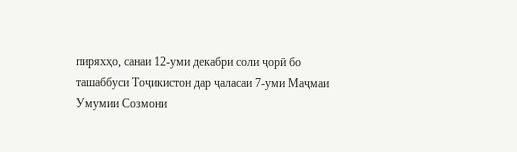пиряхҳо, санаи 12-уми декабри соли ҷорӣ бо ташаббуси Тоҷикистон дар ҷаласаи 7-уми Маҷмаи Умумии Созмони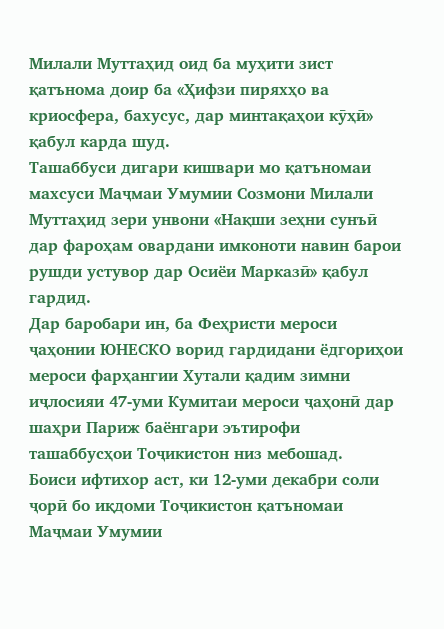Милали Муттаҳид оид ба муҳити зист қатънома доир ба «Ҳифзи пиряхҳо ва криосфера, бахусус, дар минтақаҳои кӯҳӣ» қабул карда шуд.
Ташаббуси дигари кишвари мо қатъномаи махсуси Маҷмаи Умумии Созмони Милали Муттаҳид зери унвони «Нақши зеҳни сунъӣ дар фароҳам овардани имконоти навин барои рушди устувор дар Осиёи Марказӣ» қабул гардид.
Дар баробари ин, ба Феҳристи мероси ҷаҳонии ЮНЕСКО ворид гардидани ёдгориҳои мероси фарҳангии Хутали қадим зимни иҷлосияи 47-уми Кумитаи мероси ҷаҳонӣ дар шаҳри Париж баёнгари эътирофи ташаббусҳои Тоҷикистон низ мебошад.
Боиси ифтихор аст, ки 12-уми декабри соли ҷорӣ бо иқдоми Тоҷикистон қатъномаи Маҷмаи Умумии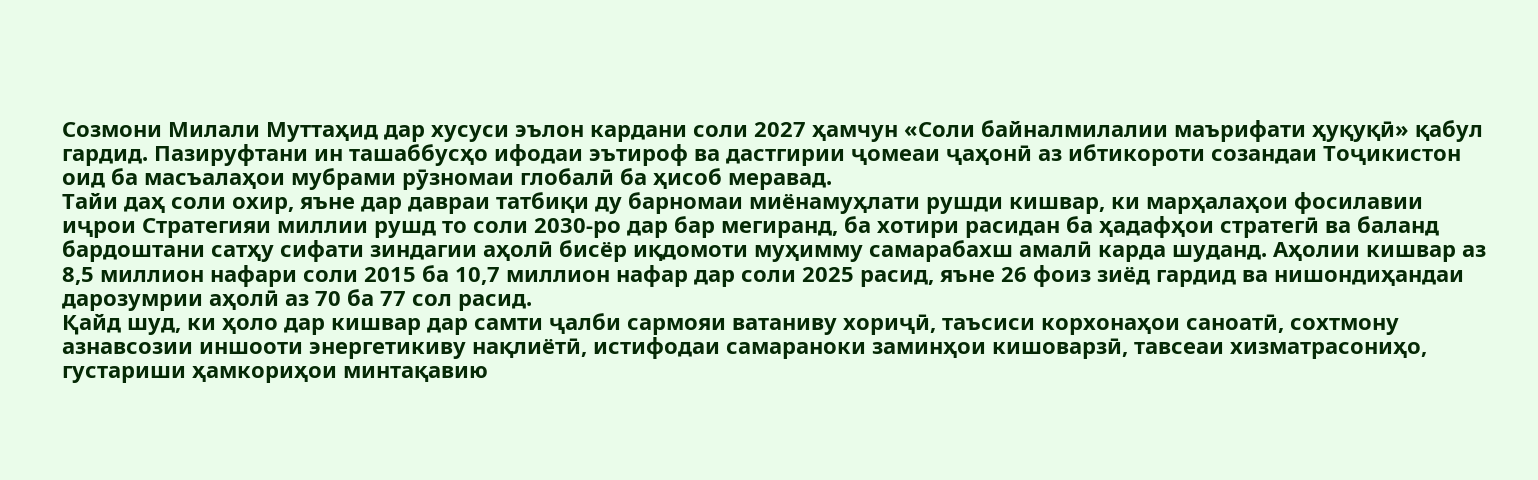Созмони Милали Муттаҳид дар хусуси эълон кардани соли 2027 ҳамчун «Соли байналмилалии маърифати ҳуқуқӣ» қабул гардид. Пазируфтани ин ташаббусҳо ифодаи эътироф ва дастгирии ҷомеаи ҷаҳонӣ аз ибтикороти созандаи Тоҷикистон оид ба масъалаҳои мубрами рӯзномаи глобалӣ ба ҳисоб меравад.
Тайи даҳ соли охир, яъне дар давраи татбиқи ду барномаи миёнамуҳлати рушди кишвар, ки марҳалаҳои фосилавии иҷрои Стратегияи миллии рушд то соли 2030-ро дар бар мегиранд, ба хотири расидан ба ҳадафҳои стратегӣ ва баланд бардоштани сатҳу сифати зиндагии аҳолӣ бисёр иқдомоти муҳимму самарабахш амалӣ карда шуданд. Аҳолии кишвар аз 8,5 миллион нафари соли 2015 ба 10,7 миллион нафар дар соли 2025 расид, яъне 26 фоиз зиёд гардид ва нишондиҳандаи дарозумрии аҳолӣ аз 70 ба 77 сол расид.
Қайд шуд, ки ҳоло дар кишвар дар самти ҷалби сармояи ватаниву хориҷӣ, таъсиси корхонаҳои саноатӣ, сохтмону азнавсозии иншооти энергетикиву нақлиётӣ, истифодаи самараноки заминҳои кишоварзӣ, тавсеаи хизматрасониҳо, густариши ҳамкориҳои минтақавию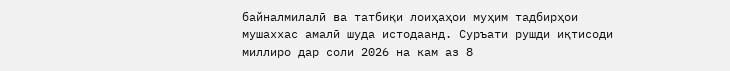байналмилалӣ ва татбиқи лоиҳаҳои муҳим тадбирҳои мушаххас амалӣ шуда истодаанд. Суръати рушди иқтисоди миллиро дар соли 2026 на кам аз 8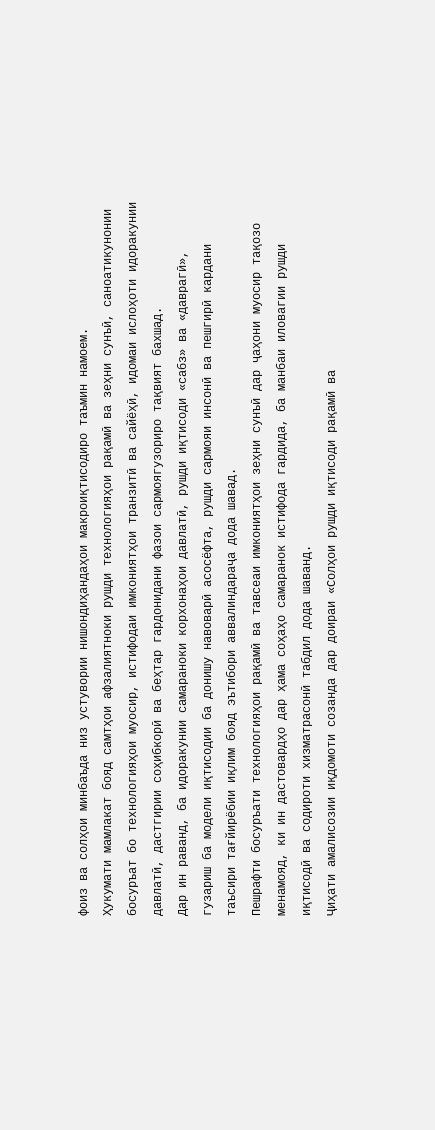фоиз ва солҳои минбаъда низ устувории нишондиҳандаҳои макроиқтисодиро таъмин намоем.
Ҳукумати мамлакат бояд самтҳои афзалиятноки рушди технологияҳои рақамӣ ва зеҳни сунъӣ, саноатикунонии босуръат бо технологияҳои муосир, истифодаи имкониятҳои транзитӣ ва сайёҳӣ, идомаи ислоҳоти идоракунии давлатӣ, дастгирии соҳибкорӣ ва беҳтар гардонидани фазои сармоягузориро тақвият бахшад.
Дар ин раванд, ба идоракунии самараноки корхонаҳои давлатӣ, рушди иқтисоди «сабз» ва «даврагӣ», гузариш ба модели иқтисодии ба донишу навоварӣ асосёфта, рушди сармояи инсонӣ ва пешгирӣ кардани таъсири тағйирёбии иқлим бояд эътибори аввалиндараҷа дода шавад.
Пешрафти босуръати технологияҳои рақамӣ ва тавсеаи имкониятҳои зеҳни сунъӣ дар ҷаҳони муосир тақозо менамояд, ки ин дастовардҳо дар ҳама соҳаҳо самаранок истифода гардида, ба манбаи иловагии рушди иқтисодӣ ва содироти хизматрасонӣ табдил дода шаванд.
Ҷиҳати амалисозии иқдомоти созанда дар доираи «Солҳои рушди иқтисоди рақамӣ ва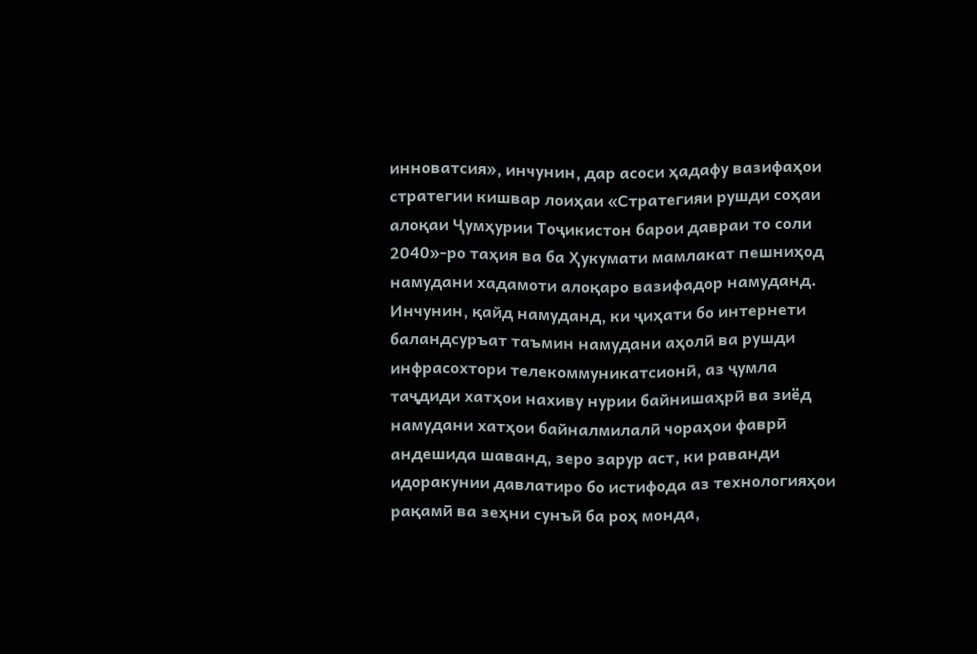инноватсия», инчунин, дар асоси ҳадафу вазифаҳои стратегии кишвар лоиҳаи «Стратегияи рушди соҳаи алоқаи Ҷумҳурии Тоҷикистон барои давраи то соли 2040»-ро таҳия ва ба Ҳукумати мамлакат пешниҳод намудани хадамоти алоқаро вазифадор намуданд.
Инчунин, қайд намуданд, ки ҷиҳати бо интернети баландсуръат таъмин намудани аҳолӣ ва рушди инфрасохтори телекоммуникатсионӣ, аз ҷумла таҷдиди хатҳои нахиву нурии байнишаҳрӣ ва зиёд намудани хатҳои байналмилалӣ чораҳои фаврӣ андешида шаванд, зеро зарур аст, ки раванди идоракунии давлатиро бо истифода аз технологияҳои рақамӣ ва зеҳни сунъӣ ба роҳ монда,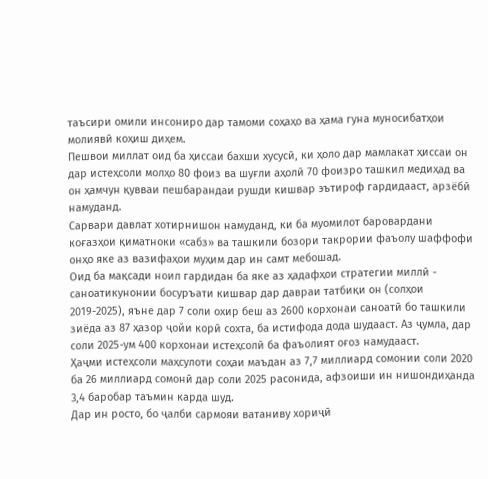таъсири омили инсониро дар тамоми соҳаҳо ва ҳама гуна муносибатҳои молиявӣ коҳиш диҳем.
Пешвои миллат оид ба ҳиссаи бахши хусусӣ, ки ҳоло дар мамлакат ҳиссаи он дар истеҳсоли молҳо 80 фоиз ва шуғли аҳолӣ 70 фоизро ташкил медиҳад ва он ҳамчун қувваи пешбарандаи рушди кишвар эътироф гардидааст, арзёбӣ намуданд.
Сарвари давлат хотирнишон намуданд, ки ба муомилот баровардани коғазҳои қиматноки «сабз» ва ташкили бозори такрории фаъолу шаффофи онҳо яке аз вазифаҳои муҳим дар ин самт мебошад.
Оид ба мақсади ноил гардидан ба яке аз ҳадафҳои стратегии миллӣ - саноатикунонии босуръати кишвар дар давраи татбиқи он (солҳои 2019-2025), яъне дар 7 соли охир беш аз 2600 корхонаи саноатӣ бо ташкили зиёда аз 87 ҳазор ҷойи корӣ сохта, ба истифода дода шудааст. Аз ҷумла, дар соли 2025-ум 400 корхонаи истеҳсолӣ ба фаъолият оғоз намудааст.
Ҳаҷми истеҳсоли маҳсулоти соҳаи маъдан аз 7,7 миллиард сомонии соли 2020 ба 26 миллиард сомонӣ дар соли 2025 расонида, афзоиши ин нишондиҳанда 3,4 баробар таъмин карда шуд.
Дар ин росто, бо ҷалби сармояи ватаниву хориҷӣ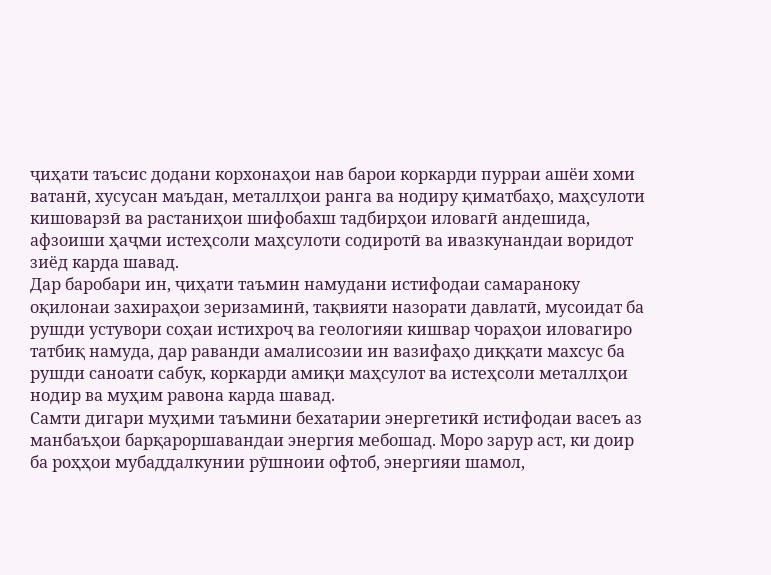ҷиҳати таъсис додани корхонаҳои нав барои коркарди пурраи ашёи хоми ватанӣ, хусусан маъдан, металлҳои ранга ва нодиру қиматбаҳо, маҳсулоти кишоварзӣ ва растаниҳои шифобахш тадбирҳои иловагӣ андешида, афзоиши ҳаҷми истеҳсоли маҳсулоти содиротӣ ва ивазкунандаи воридот зиёд карда шавад.
Дар баробари ин, ҷиҳати таъмин намудани истифодаи самараноку оқилонаи захираҳои зеризаминӣ, тақвияти назорати давлатӣ, мусоидат ба рушди устувори соҳаи истихроҷ ва геологияи кишвар чораҳои иловагиро татбиқ намуда, дар раванди амалисозии ин вазифаҳо диққати махсус ба рушди саноати сабук, коркарди амиқи маҳсулот ва истеҳсоли металлҳои нодир ва муҳим равона карда шавад.
Самти дигари муҳими таъмини бехатарии энергетикӣ истифодаи васеъ аз манбаъҳои барқароршавандаи энергия мебошад. Моро зарур аст, ки доир ба роҳҳои мубаддалкунии рӯшноии офтоб, энергияи шамол,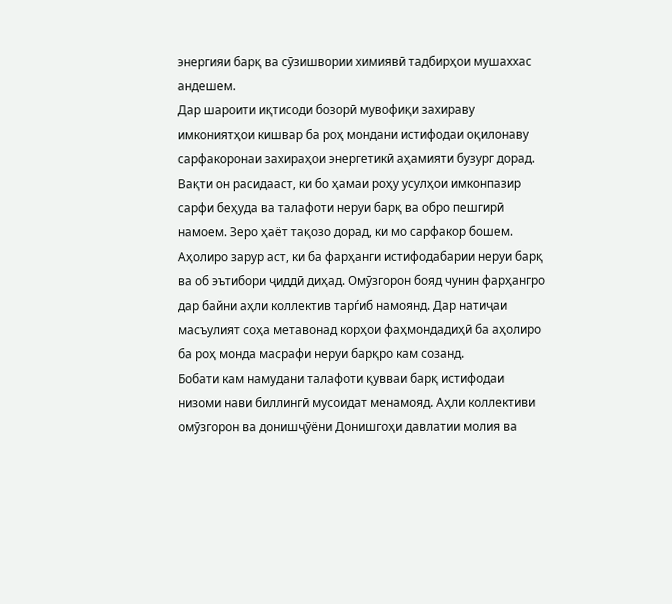энергияи барқ ва сӯзишвории химиявӣ тадбирҳои мушаххас андешем.
Дар шароити иқтисоди бозорӣ мувофиқи захираву имкониятҳои кишвар ба роҳ мондани истифодаи оқилонаву сарфакоронаи захираҳои энергетикӣ аҳамияти бузург дорад.
Вақти он расидааст, ки бо ҳамаи роҳу усулҳои имконпазир сарфи беҳуда ва талафоти неруи барқ ва обро пешгирӣ намоем. Зеро ҳаёт тақозо дорад, ки мо сарфакор бошем.
Аҳолиро зарур аст, ки ба фарҳанги истифодабарии неруи барқ ва об эътибори ҷиддӣ диҳад. Омӯзгорон бояд чунин фарҳангро дар байни аҳли коллектив тарѓиб намоянд. Дар натиҷаи масъулият соҳа метавонад корҳои фаҳмондадиҳӣ ба аҳолиро ба роҳ монда масрафи неруи барқро кам созанд.
Бобати кам намудани талафоти қувваи барқ истифодаи низоми нави биллингӣ мусоидат менамояд. Аҳли коллективи омӯзгорон ва донишҷӯёни Донишгоҳи давлатии молия ва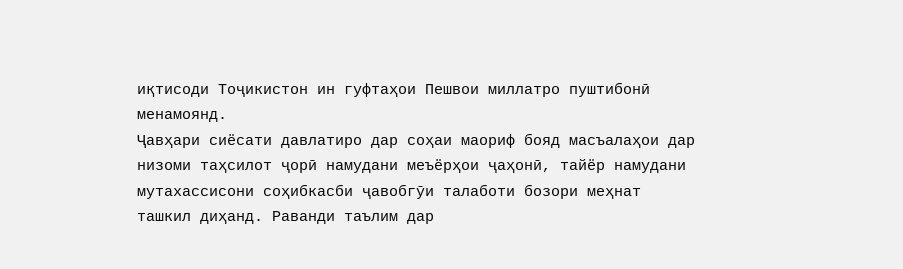иқтисоди Тоҷикистон ин гуфтаҳои Пешвои миллатро пуштибонӣ менамоянд.
Ҷавҳари сиёсати давлатиро дар соҳаи маориф бояд масъалаҳои дар низоми таҳсилот ҷорӣ намудани меъёрҳои ҷаҳонӣ, тайёр намудани мутахассисони соҳибкасби ҷавобгӯи талаботи бозори меҳнат ташкил диҳанд. Раванди таълим дар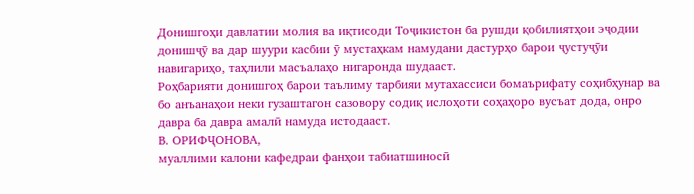Донишгоҳи давлатии молия ва иқтисоди Тоҷикистон ба рушди қобилиятҳои эҷодии донишҷӯ ва дар шуури касбии ӯ мустаҳкам намудани дастурҳо барои ҷустуҷӯи навигариҳо, таҳлили масъалаҳо нигаронда шудааст.
Роҳбарияти донишгоҳ барои таълиму тарбияи мутахассиси бомаърифату соҳибҳунар ва бо анъанаҳои неки гузаштагон сазовору содиқ ислоҳоти соҳаҳоро вусъат дода, онро давра ба давра амалӣ намуда истодааст.
В. ОРИФҶОНОВА,
муаллими калони кафедраи фанҳои табиатшиносӣ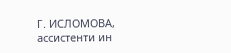Г. ИСЛОМОВА,
ассистенти ин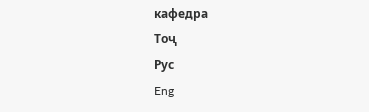кафедра
Тоҷ
Рус
Eng